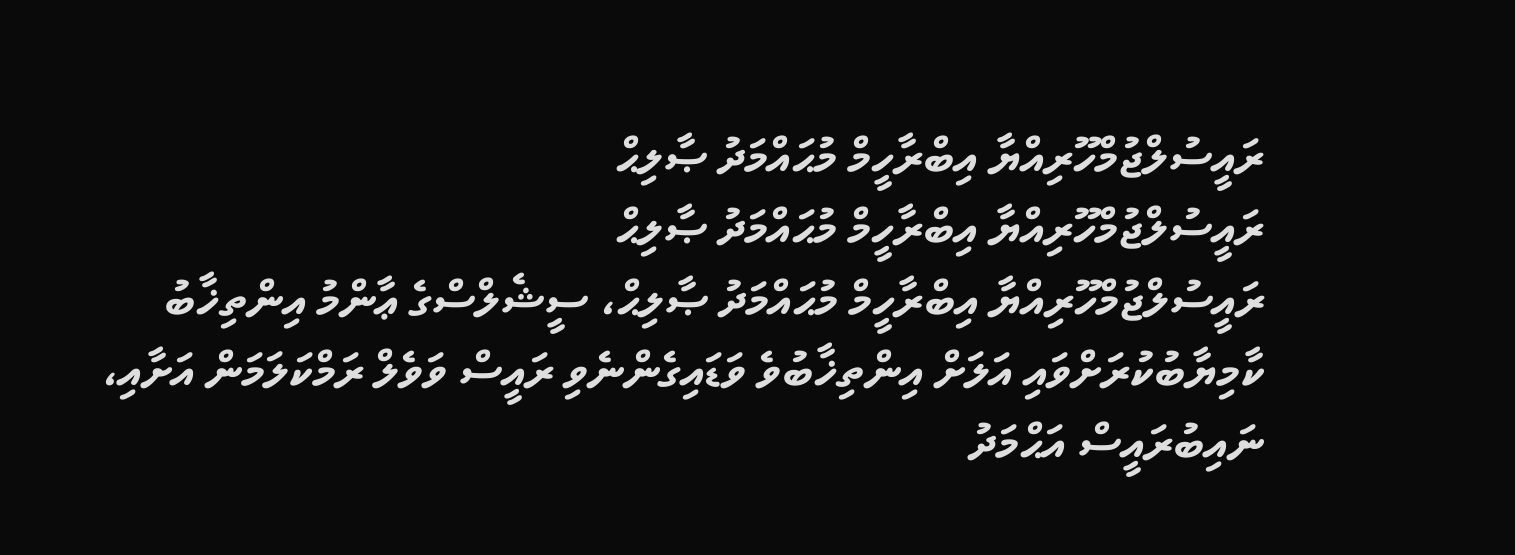ރައީސުލްޖުމްހޫރިއްޔާ އިބްރާހީމް މުޙައްމަދު ޞާލިޙް
ރައީސުލްޖުމްހޫރިއްޔާ އިބްރާހީމް މުޙައްމަދު ޞާލިޙް
ރައީސުލްޖުމްހޫރިއްޔާ އިބްރާހީމް މުޙައްމަދު ޞާލިޙް، ސީޝެލްސްގެ ޢާންމު އިންތިޚާބު ކާމިޔާބުކުރަށްވައި އަލަށް އިންތިޚާބުވެ ވަޑައިގެންނެވި ރައީސް ވަވެލް ރަމްކަލަމަން އަށާއި، ނައިބުރައީސް އަޙްމަދު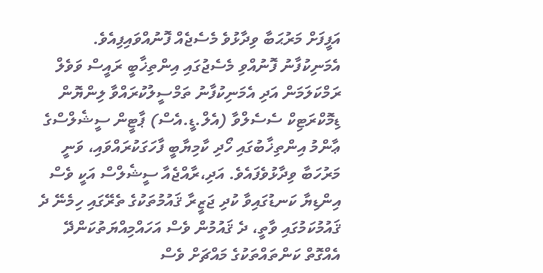އަފީފަށް މަރުޙަބާ ވިދާޅުވެ މެސެޖެއް ފޮނުއްވައިފިއެވެ.
އެމަނިކުފާނު ފޮނުއްވި މެސެޖުގައި އިންތިޚާބީ ރައީސް ވަވެލް ރަމްކަލަމަން އަދި އެމަނިކުފާނު ތަމްސީލުކުރައްވާ ލިންޔޮން ޑިމޮކްރަޓިކް ސެސެލްވާ (އެލް.ޑީ.އެސް) ޕާޓީން ސީޝެލްސްގެ ޢާންމު އިންތިޚާބުގައި ހޯދި ކާމިޔާބީ ފާހަގަކުރައްވައި، ވަނީ މަރުހަބާ ވިދާޅުވެފައެވެ. އަދި،ރާއްޖެއާ ސީޝެލްސް އަކީ ވެސް އިންޑިޔާ ކަނޑުގައިވާ ކުދި ޖަޒީރާ ޤައުމުތަކުގެ ތެރޭގައި ހިމެނޭ ދެ ޤައުމުކަމުގައި ވާތީ، ދެ ޤައުމުން ވެސް އަހައްމިއްޔަތުކަންދޭ އެއްގޮތް ކަންތައްތަކުގެ މައްޗަށް ވެސް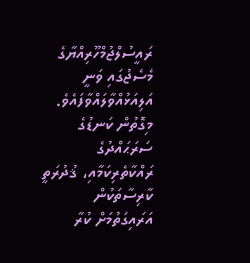ރައީސުލްޖުމްހޫރިއްޔާގެ މެސެޖުގައި ވަނީ އަލިއަޅުއްވާލައްވާފައެވެ.
މިގޮތުން ކަނޑުގެ ސަރަޙައްދުގެ ރައްކާތެރިކަމާއި، ޤުދުރަތީ ކާރިސާތަކުން އަރައިގަތުމަށް ކުރާ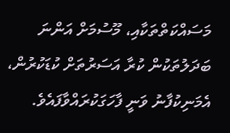މަސައްކަތްތަކާއި، މޫސުމަށް އަންނަ ބަދަލުތަކުން ކުރާ އަސަރުތަށް ކުޑަކުރުން، އެމަނިކުފާނު ވަނީ ފާހަގަކުރައްވާފައެވެ.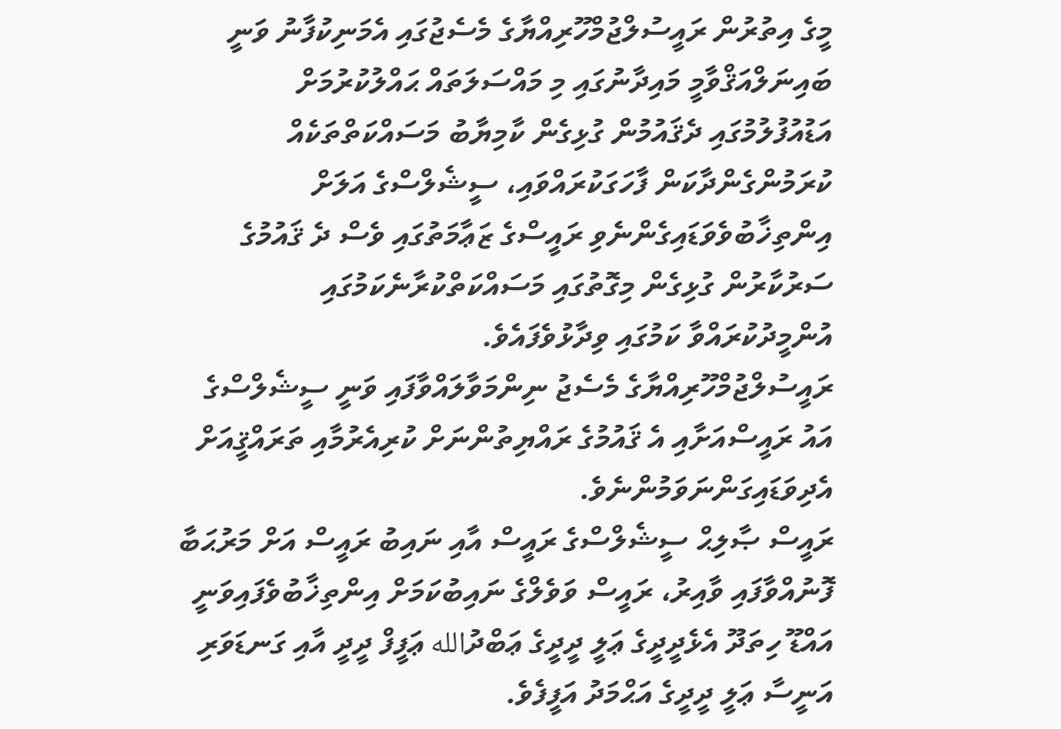މީގެ އިތުރުން ރައީސުލްޖުމްހޫރިއްޔާގެ މެސެޖުގައި އެމަނިކުފާނު ވަނީ ބައިނަލްއަޤްވާމީ މައިދާނުގައި މި މައްސަލަތައް ޙައްލުކުރުމަށް އަޑުއުފުލުމުގައި ދެޤައުމުން ގުޅިގެން ކާމިޔާބު މަސައްކަތްތަކެއް ކުރަމުންގެންދާކަން ފާހަގަކުރައްވައި، ސީޝެލްސްގެ އަލަށް އިންތިޚާބުވެވަޑައިގެންނެވި ރައީސްގެ ޒަޢާމަތުގައި ވެސް ދެ ޤައުމުގެ ސަރުކާރުން ގުޅިގެން މިގޮތުގައި މަސައްކަތްކުރާނެކަމުގައި އުންމީދުކުރައްވާ ކަމުގައި ވިދާޅުވެފައެވެ.
ރައީސުލްޖުމްހޫރިއްޔާގެ މެސެޖު ނިންމަވާލައްވާފައި ވަނީ ސީޝެލްސްގެ އައު ރައީސްއަށާއި އެ ޤައުމުގެ ރައްޔިތުންނަށް ކުރިއެރުމާއި ތަރައްޤީއަށް އެދިވަޑައިގަންނަވަމުންނެވެ.
ރައީސް ޞާލިޙް ސީޝެލްސްގެ ރައީސް އާއި ނައިބު ރައީސް އަށް މަރުޙަބާ ފޮނުއްވާފައި ވާއިރު، ރައީސް ވަވެލްގެ ނައިބުކަމަށް އިންތިޚާބުވެފައިވަނީ އައްޑޫ ހިތަދޫ އެޅެދީދީގެ ޢަލީ ދީދީގެ ޢަބްދުالله ޢަފީފް ދީދީ އާއި ގަނޑަވަރި އަނީސާ ޢަލީ ދީދީގެ އަޙްމަދު އަފީފެވެ.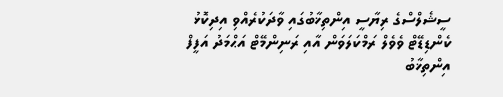ސީޝެލްސްގެ ރިޔާސީ އިންތިޚާބުގައި ވާދަކުރެއްވި އިދިކޮޅު ކެންޑިޑޭޓް ވެވެލް ރަމްކަލަވަން އާއި ރަނިންމޭޓް އަޙްމަދު އަފީފް އިންތިޚާބު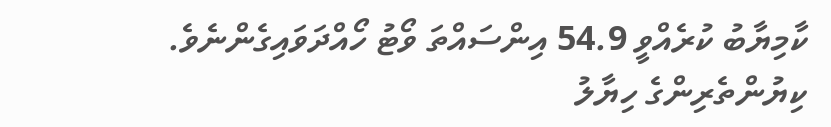ކާމިޔާބު ކުރެއްވީ 54.9 އިންސައްތަ ވޯޓު ހޯއްދަވައިގެންނެވެ.
ކިޔުންތެރިންގެ ހިޔާލު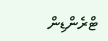ޓްރެންޑިން